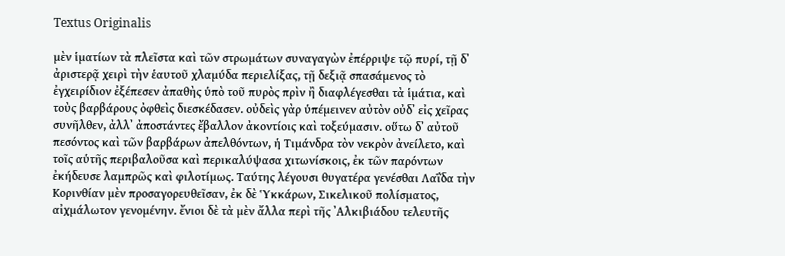Textus Originalis

μὲν ἱματίων τὰ πλεῖστα καὶ τῶν στρωμάτων συναγαγὼν ἐπέρριψε τῷ πυρί, τῇ δ᾽ ἀριστερᾷ χειρὶ τὴν ἑαυτοῦ χλαμύδα περιελίξας, τῇ δεξιᾷ σπασάμενος τὸ ἐγχειρίδιον ἐξέπεσεν ἀπαθὴς ὑπὸ τοῦ πυρὸς πρὶν ἢ διαφλέγεσθαι τὰ ἱμάτια, καὶ τοὺς βαρβάρους ὀφθεὶς διεσκέδασεν. οὐδεὶς γὰρ ὑπέμεινεν αὐτὸν οὐδ᾽ εἰς χεῖρας συνῆλθεν, ἀλλ᾽ ἀποστάντες ἔβαλλον ἀκοντίοις καὶ τοξεύμασιν. οὕτω δ᾽ αὐτοῦ πεσόντος καὶ τῶν βαρβάρων ἀπελθόντων, ἡ Τιμάνδρα τὸν νεκρὸν ἀνείλετο, καὶ τοῖς αὑτῆς περιβαλοῦσα καὶ περικαλύψασα χιτωνίσκοις, ἐκ τῶν παρόντων ἐκήδευσε λαμπρῶς καὶ φιλοτίμως. Ταύτης λέγουσι θυγατέρα γενέσθαι Λαΐδα τὴν Κορινθίαν μὲν προσαγορευθεῖσαν, ἐκ δὲ Ὑκκάρων, Σικελικοῦ πολίσματος, αἰχμάλωτον γενομένην. ἔνιοι δὲ τὰ μὲν ἄλλα περὶ τῆς ᾿Αλκιβιάδου τελευτῆς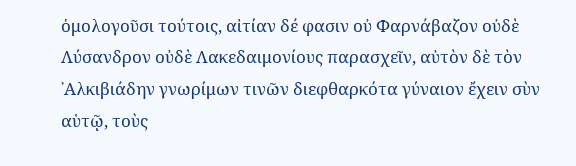ὁμολογοῦσι τούτοις, αἰτίαν δέ φασιν οὐ Φαρνάβαζον οὐδὲ Λύσανδρον οὐδὲ Λακεδαιμονίους παρασχεῖν, αὐτὸν δὲ τὸν ᾿Αλκιβιάδην γνωρίμων τινῶν διεφθαρκότα γύναιον ἔχειν σὺν αὑτῷ, τοὺς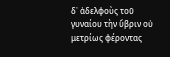δ᾽ ἀδελφοὺς τοῦ γυναίου τὴν ὕβριν οὐ μετρίως φέροντας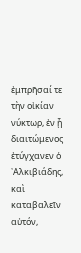ἐμπρῆσαί τε τὴν οἰκίαν νύκτωρ, ἐν ᾗ διαιτώμενος ἐτύγχανεν ὁ ᾿Αλκιβιάδης, καὶ καταβαλεῖν αὐτόν,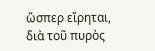ὥσπερ εἴρηται, διὰ τοῦ πυρὸς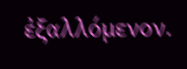ἐξαλλόμενον.